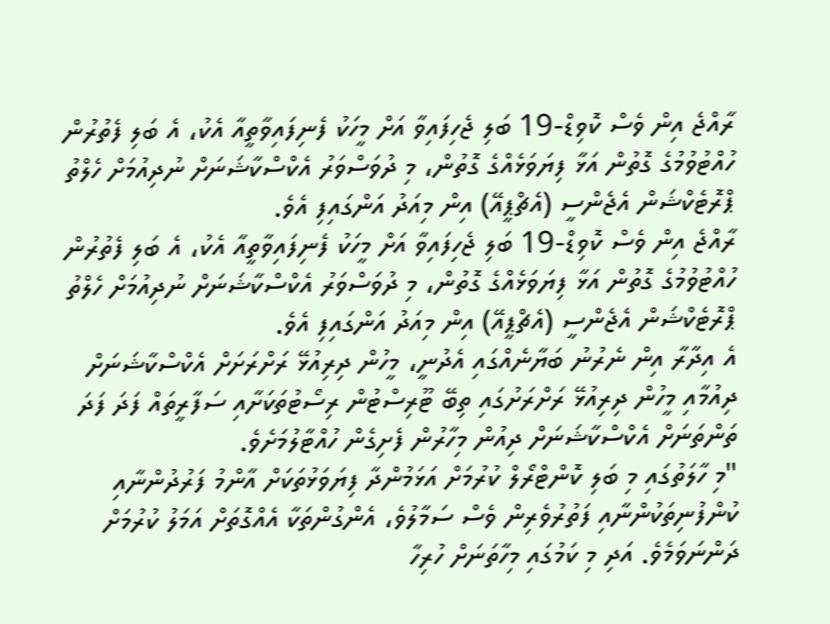ރާއްޖެ އިން ވެސް ކޮވިޑް-19 ބަލި ޖެހިފައިވާ އަށް މީހަކު ފެނިފައިވާތީއާ އެކު، އެ ބަލި ފެތުރުން ހުއްޓުވުމުގެ ގޮތުން އަޅާ ފިޔަވަޅެއްގެ ގޮތުން، މި ދުވަސްވަރު އެކްސްކާޝަނަށް ނުދިއުމަށް ހެލްތު ޕްރޮޓެކްޝަން އެޖެންސީ (އެޗްޕީއޭ) އިން މިއަދު އަންގައިފި އެވެ.
ރާއްޖެ އިން ވެސް ކޮވިޑް-19 ބަލި ޖެހިފައިވާ އަށް މީހަކު ފެނިފައިވާތީއާ އެކު، އެ ބަލި ފެތުރުން ހުއްޓުވުމުގެ ގޮތުން އަޅާ ފިޔަވަޅެއްގެ ގޮތުން، މި ދުވަސްވަރު އެކްސްކާޝަނަށް ނުދިއުމަށް ހެލްތު ޕްރޮޓެކްޝަން އެޖެންސީ (އެޗްޕީއޭ) އިން މިއަދު އަންގައިފި އެވެ.
އެ އިދާރާ އިން ނެރުނު ބަޔާނެއްގައި އެދުނީ، މީހުން ދިރިއުޅޭ ރަށްރަށަށް އެކްސްކާޝަނަށް ދިއުމާއި މީހުން ދިރިއުޅޭ ރަށްރަށުގައި ތިބޭ ޓޫރިސްޓުން ރިސޯޓުތަކަށާއި ސަފާރީތައް ފަދަ ފަދަ ތަންތަނަށް އެކްސްކާޝަނަށް ދިއުން މިހާރުން ފެށިގެން ހުއްޓާލުމަށެވެ.
"މި ހާލަތުގައި މި ބަލި ކޮންޓްރޯލް ކުރުމަށް އަޅަމުންދާ ފިޔަވަޅުތަކަށް އާންމު ފަރުދުންނާއި ކުންފުނިތަކުންނާއި ފަތުރުވެރިން ވެސް ސަމާލުވެ، އެންގުންތަކާ އެއްގޮތަށް އަމަލު ކުރުމަށް ދަންނަވަމެވެ. އަދި މި ކަމުގައި މިހާތަނަށް ހުރިހާ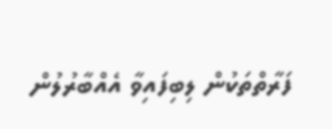ފަރާތްތަކުން ލިބިފައިވާ އެއްބާރުލުން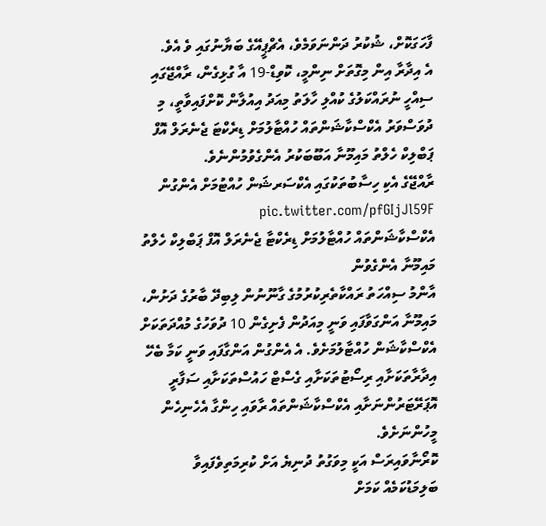ފާހަގަކޮށް، ޝުކުރު ދަންނަވަމެވެ، އެޗްޕީއޭގެ ބަޔާނުގައި ވެ އެވެ.
އެ އިދާރާ އިން މިގޮތަށް ނިންމީ، ކޮވިޑް-19 އާ ގުޅިގެން، ރާއްޖޭގައި ސިއްހީ ނުރައްކަލުގެ ކުއްލި ހާލަތު މިއަދު އިއުލާން ކޮށްފައިވާތީ، މި ދުވަސްވަރު އެކްސްކާޝަންތައް ހުއްޓާލުމަށް ޑިރެކްޓަ ޖެނެރަލް އޮފް ޕަބްލިކް ހެލްތު މައިމޫނާ އަބޫބަކުރު އެންގެވުމުންނެވެ.
ރާއްޖޭގެ އެކި ހިސާބުތަކުގައި އެކްސަރޝަން ހުއްޓުމަށް އެންގުން pic.twitter.com/pfGIjJl59F
އެކްސްކާޝަންތައް ހުއްޓާލުމަށް ޑިރެކްޓާ ޖެނެރަލް އޮފް ޕަބްލިކް ހެލްތު މައިމޫނާ އެންގެވުން
އާންމު ސިއްހަތު ރައްކާތެރިކުރުމުގެ ގާނޫނުން ލިބިދޭ ބާރުގެ ދަށުން، މައިމޫނާ އަންގަވާފައި ވަނީ މިއަދުން ފެށިގެން 10 ދުވަހުގެ މުއްދަތަކަށް އެކްސްކާޝަން ހުއްޓާލުމަށެވެ. އެ އެންގުން އަންގާފައި ވަނީ ކަމާ ބެހޭ އިދާރާތަކަށާއި ރިސޯޓުތަކަށާއި ގެސްޓް ހައުސްތަކަށާއި ސަފާރީ އޮޕަރޭޓަރުންނަށާއި އެކްސްކާޝަންތައް ރާވައި ހިންގާ އެހެނިހެން މީހުންނަށެވެ.
ކޮރޯނާވައިރަސް އަކީ މިވަގުތު ދުނިޔެ އަށް ކުރިމަތިވެފައިވާ ބަލިމަޑުކަމެއް ކަމަށް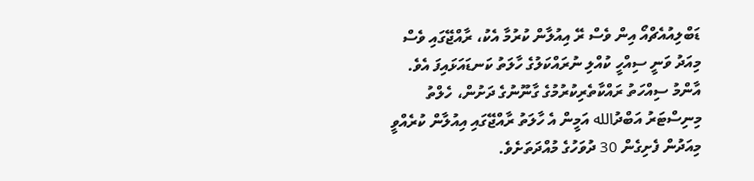ޑަބްލިއުއެޗްއޯ އިން ވެސް ރޭ އިއުލާން ކުރުމާ އެކު، ރާއްޖޭގައި ވެސް މިއަދު ވަނީ ސިއްހީ ކުއްލި ނުރައްކަލުގެ ހާލަތު ކަނޑައަޅައިފަ އެވެ. އާންމު ސިއްހަތު ރައްކާތެރިކުރުމުގެ ގާނޫނުގެ ދަށުން، ހެލްތު މިނިސްޓަރު އަބްދުالله އަމީން އެ ހާލަތު ރާއްޖޭގައި އިއުލާން ކުރެއްވީ މިއަދުން ފެށިގެން 30 ދުވަހުގެ މުއްދަތަށެވެ.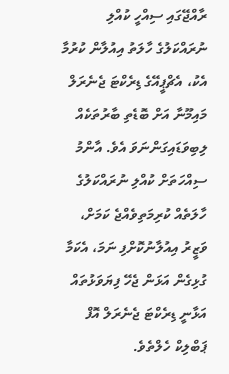ރާއްޖޭގައި ސިއްހީ ކުއްލި ނުރައްކަލުގެ ހާލަތު އިއުލާން ކުރުމާ އެކު، އެޗްޕީއޭގެ ޑިރެކްޓަ ޖެނެރަލް މައިމޫނާ އަށް ބޮޑެތި ބާރުތަކެއް ލިބިވަޑައިގަންނަވަ އެވެ. އާންމު ސިއްހަތަށް ކުއްލި ނުރައްކަލުގެ ހާލަތެއް ކުރިމަތިވެއްޖެ ކަމަށް، ވަޒީރު އިއުލާނުކޮށްފި ނަމަ، އެކަމާ ގުޅިގެން އަޅަން ޖެހޭ ފިޔަވަޅުތައް އަޅާނީ ޑިރެކްޓަ ޖެނެރަލް އޮފް ޕަބްލިކް ހެލްތެވެ.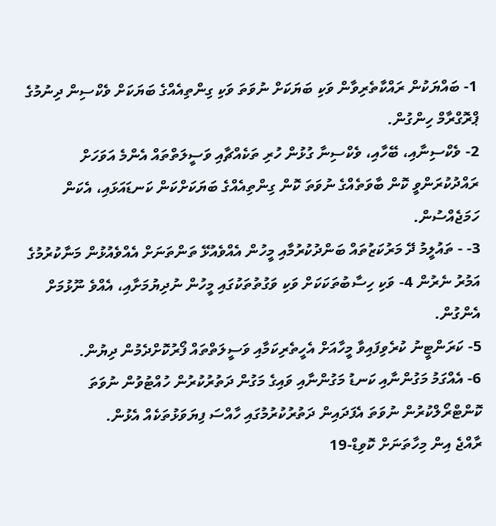1- ބައްޔަކުން ރައްކާތެރިވާން ވަކި ބަޔަކަށް ނުވަތަ ވަކި ގިންތިއެއްގެ ބަޔަކަށް ވެކްސިން ދިނުމުގެ ޕްރޮގްރާމް ހިންގުން.
2- ވެކްސިނާއި، ބޭހާއި، ވެކްސިނާ ގުޅުން ހުރި ތަކެއްޗާއި ވަސީލަތްތައް އެންމެ އަވަހަށް ރައްދުކުރަންވީ ކޮން ބާވަތެއްގެ ނުވަތަ ކޮން ގިންތިއެއްގެ ބަޔަކަށްކަން ކަނޑައަޅައި، އެކަން ހަމަޖެއްސުން.
3- - ތައުލީމު ދޭ މަރުކަޒުތައް ބަންދުކުރުމާއި މީހުން އެއްވެއުޅޭ ތަންތަނަށް އެއްވެއުޅުން މަނާކުރުމުގެ އަމުރު ނެރުން 4- ވަކި ހިސާބުތަކަކަށް ވަކި ވަގުތުތަކުގައި މީހުން ނުދިޔުމަށާއި، އެއްވެ ނޫޅުމަށް އެންގުން.
5- ކަރަންޓީނު ކުރެވިފައިވާ މީހާއަށް އެހީތެރިކަމާއި ވަސީލަތްތައް ފޯރުކޮށްދެމުން ދިޔުން.
6- އެއްގަމު މަގުންނާއި ކަނޑު މަގުންނާއި ވައިގެ މަގުން ދަތުރުކުރުން ހުއްޓުވުން ނުވަތަ ކޮންޓްރޯލްކުރުން ނުވަތަ އެފަދައިން ދަތުރުކުރުމުގައި ހާއްސަ ފިޔަވަޅުތަކެއް އެޅުން.
ރާއްޖެ އިން މިހާތަނަށް ކޮވިޑް-19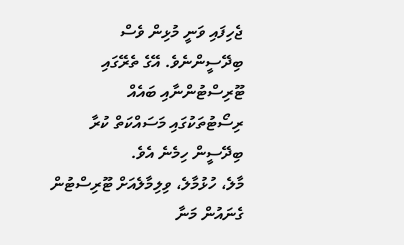ޖެހިފައި ވަނީ މުޅިން ވެސް ބިދޭސީންނެވެ. އޭގެ ތެރޭގައި ޓޫރިސްޓުންނާއި ބައެއް ރިސޯޓުތަކުގައި މަސައްކަތް ކުރާ ބިދޭސީން ހިމެނެ އެވެ.
މާލެ، ހުޅުމާލެ، ވިލިމާލެއަށް ޓޫރިސްޓުން ގެނައުން މަނާ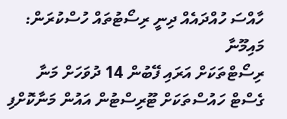ހާއްސަ ހުއްދައެއް ދިނީ ރިސޯޓުތައް ހުސްކުރަން: މައިމޫނާ
ރިސޯޓްތަކަށް އަރައި ފޭބުން 14 ދުވަހަށް މަނާ
ގެސްޓް ހައުސްތަކަށް ޓޫރިސްޓުން އައުން މަނާކޮށްފި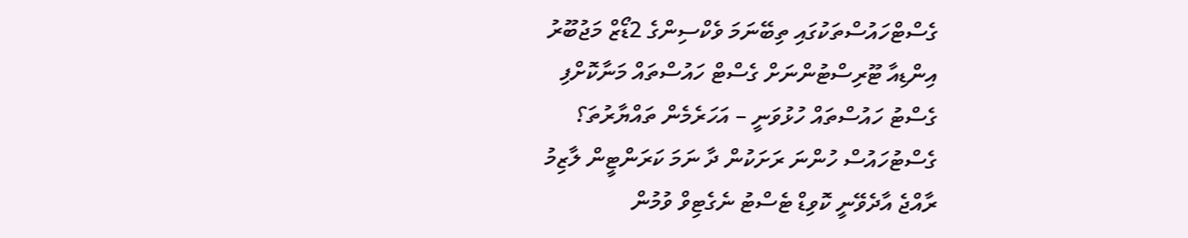ގެސްޓްހައުސްތަކުގައި ތިބޭނަމަ ވެކްސިންގެ 2ޑޯޒް މަޖުބޫރު
އިންޑިއާ ޓޫރިސްޓުންނަށް ގެސްޓް ހައުސްތައް މަނާކޮށްފި
ގެސްޓު ހައުސްތައް ހުޅުވަނީ – އަހަރެމެން ތައްޔާރުތަ؟
ގެސްޓުހައުސް ހުންނަ ރަށަކުން ދާ ނަމަ ކަރަންޓީން ލާޒިމު
ރާއްޖެ އާދެވޭނީ ކޮވިޑް ޓެސްޓު ނެގެޓިވް ވުމުން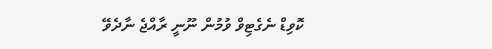ކޮވިޑް ނެގެޓިވް ވުމުން ނޫނީ ރާއްޖެ ނާދެވޭ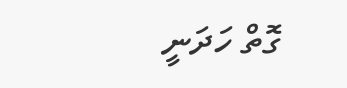ގޮތް ހަދަނީ